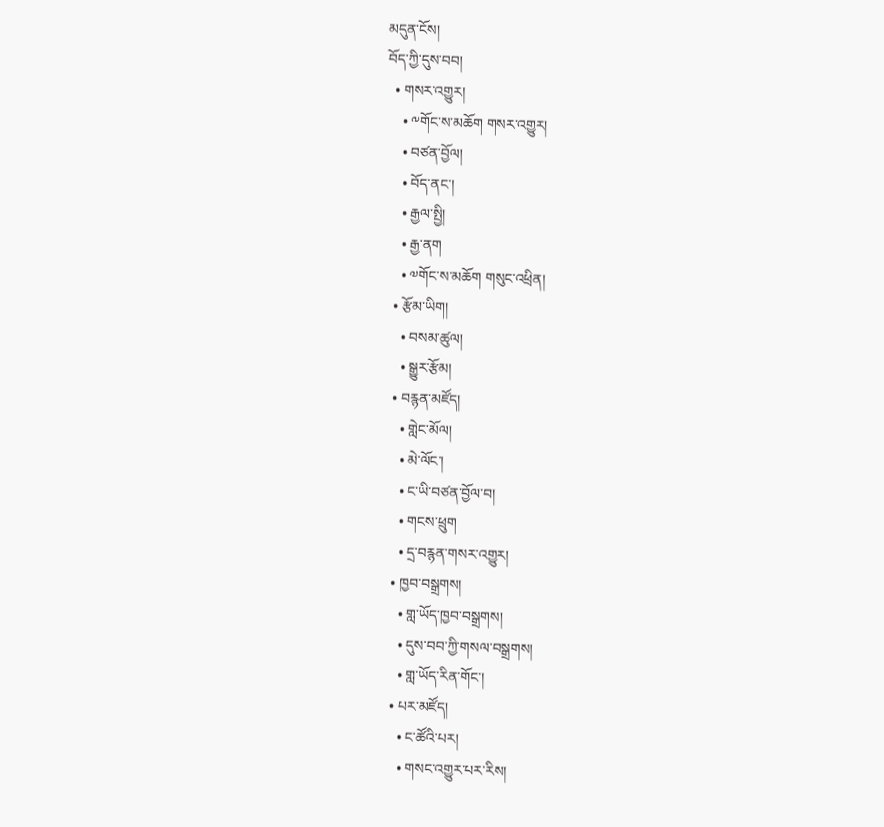མདུན་ངོས།
བོད་ཀྱི་དུས་བབ།
  • གསར་འགྱུར།
    • ༸གོང་ས་མཆོག གསར་འགྱུར།
    • བཙན་བྱོལ།
    • བོད་ནང་།
    • རྒྱལ་སྤྱི།
    • རྒྱ་ནག
    • ༧གོང་ས་མཆོག གསུང་འཕྲིན།
  • རྩོམ་ཡིག།
    • བསམ་ཚུལ།
    • སྒྱུར་རྩོམ།
  • བརྙན་མཛོད།
    • གླེང་མོལ།
    • མེ་ལོང་།
    • ང་ཡི་བཙན་བྱོལ་བ།
    • གངས་ཕྲུག
    • དྲ་བརྙན་གསར་འགྱུར།
  • ཁྱབ་བསྒྲགས།
    • གླ་ཡོད་ཁྱབ་བསྒྲགས།
    • དུས་བབ་ཀྱི་གསལ་བསྒྲགས།
    • གླ་ཡོད་རིན་གོང་།
  • པར་མཛོད།
    • ང་ཚོའི་པར།
    • གསང་འགྱུར་པར་རིས།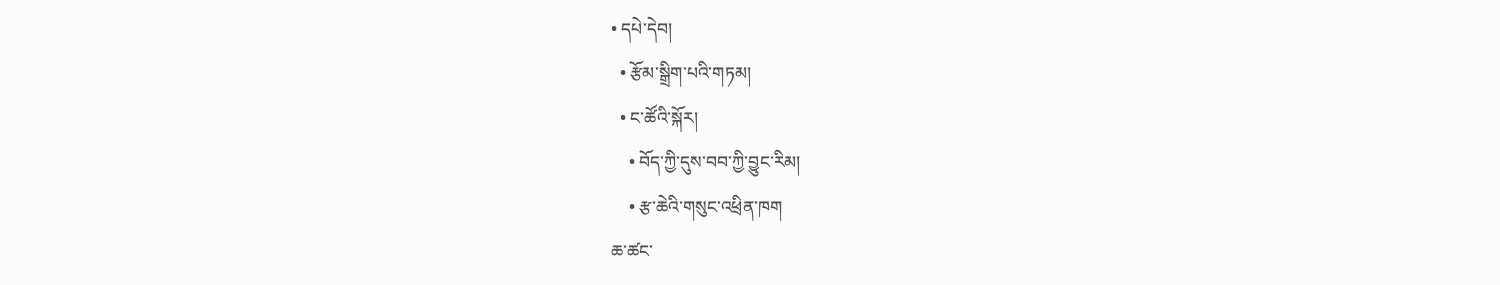• དཔེ་དེབ།
  • རྩོམ་སྒྲིག་པའི་གཏམ།
  • ང་ཚོའི་སྐོར།
    • བོད་ཀྱི་དུས་བབ་ཀྱི་བྱུང་རིམ།
    • རྩ་ཆེའི་གསུང་འཕྲིན་ཁག
ཆ་ཚང་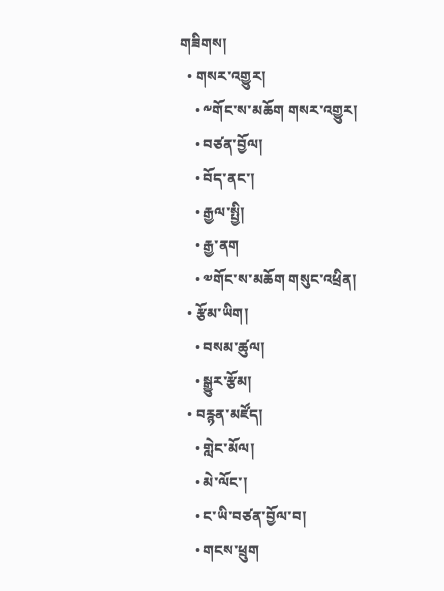གཟིགས།
  • གསར་འགྱུར།
    • ༸གོང་ས་མཆོག གསར་འགྱུར།
    • བཙན་བྱོལ།
    • བོད་ནང་།
    • རྒྱལ་སྤྱི།
    • རྒྱ་ནག
    • ༧གོང་ས་མཆོག གསུང་འཕྲིན།
  • རྩོམ་ཡིག།
    • བསམ་ཚུལ།
    • སྒྱུར་རྩོམ།
  • བརྙན་མཛོད།
    • གླེང་མོལ།
    • མེ་ལོང་།
    • ང་ཡི་བཙན་བྱོལ་བ།
    • གངས་ཕྲུག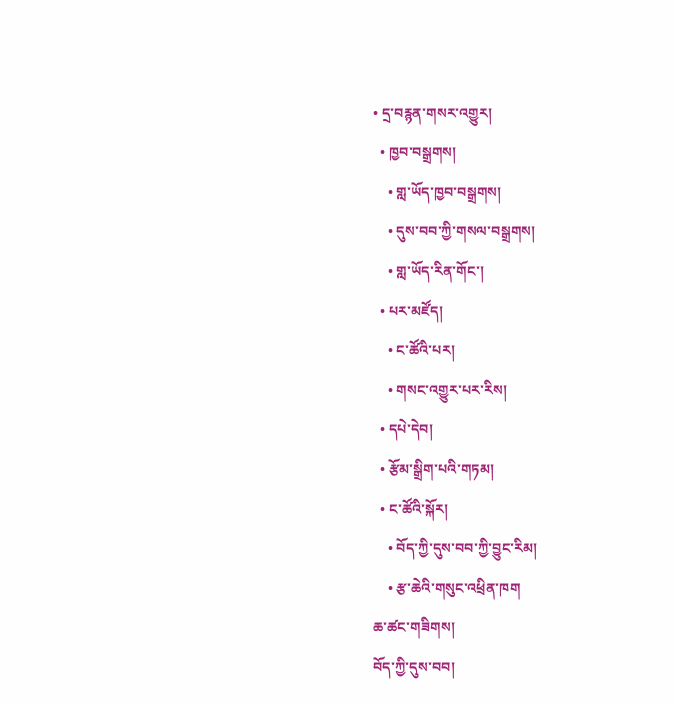• དྲ་བརྙན་གསར་འགྱུར།
  • ཁྱབ་བསྒྲགས།
    • གླ་ཡོད་ཁྱབ་བསྒྲགས།
    • དུས་བབ་ཀྱི་གསལ་བསྒྲགས།
    • གླ་ཡོད་རིན་གོང་།
  • པར་མཛོད།
    • ང་ཚོའི་པར།
    • གསང་འགྱུར་པར་རིས།
  • དཔེ་དེབ།
  • རྩོམ་སྒྲིག་པའི་གཏམ།
  • ང་ཚོའི་སྐོར།
    • བོད་ཀྱི་དུས་བབ་ཀྱི་བྱུང་རིམ།
    • རྩ་ཆེའི་གསུང་འཕྲིན་ཁག
ཆ་ཚང་གཟིགས།
བོད་ཀྱི་དུས་བབ།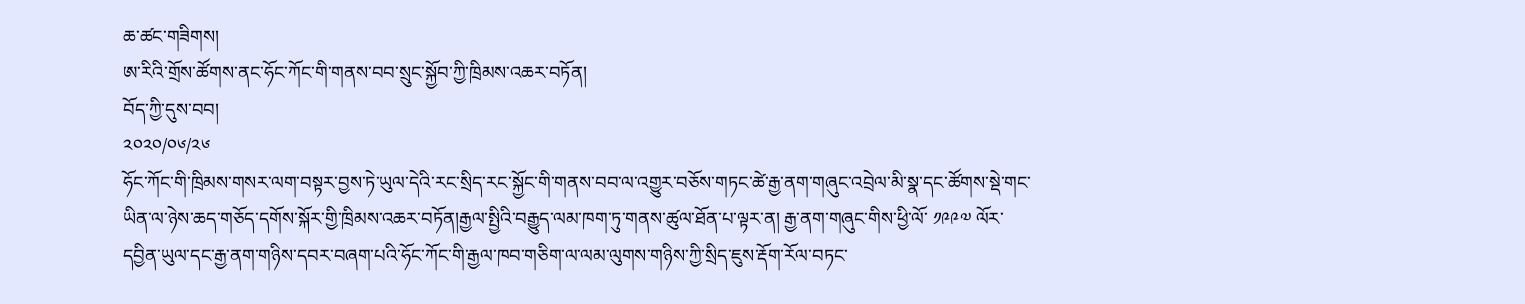ཆ་ཚང་གཟིགས།
ཨ་རིའི་གྲོས་ཚོགས་ནང་ཧོང་ཀོང་གི་གནས་བབ་སྲུང་སྐྱོབ་ཀྱི་ཁྲིམས་འཆར་བཏོན།
བོད་ཀྱི་དུས་བབ།
༢༠༢༠/༠༦/༢༦
ཧོང་ཀོང་གི་ཁྲིམས་གསར་ལག་བསྟར་བྱས་ཏེ་ཡུལ་དེའི་རང་སྲིད་རང་སྐྱོང་གི་གནས་བབ་ལ་འགྱུར་བཅོས་གཏང་ཚེ་རྒྱ་ནག་གཞུང་འབྲེལ་མི་སྣ་དང་ཚོགས་སྡེ་གང་ཡིན་ལ་ཉེས་ཆད་གཅོད་དགོས་སྐོར་གྱི་ཁྲིམས་འཆར་བཏོན།རྒྱལ་སྤྱིའི་བརྒྱུད་ལམ་ཁག་ཏུ་གནས་ཚུལ་ཐོན་པ་ལྟར་ན། རྒྱ་ནག་གཞུང་གིས་ཕྱི་ལོ་ ༡༩༩༧ ལོར་དབྱིན་ཡུལ་དང་རྒྱ་ནག་གཉིས་དབར་བཞག་པའི་ཧོང་ཀོང་གི་རྒྱལ་ཁབ་གཅིག་ལ་ལམ་ལུགས་གཉིས་ཀྱི་སྲིད་ཇུས་རྡོག་རོལ་བཏང་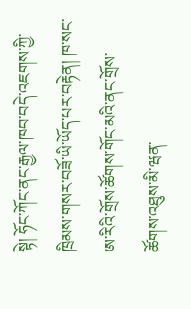སྟེ། ཧོང་ཀོང་ནང་རྒྱལ་ཁབ་བདེ་འཇགས་ཀྱི་ཁྲིམས་གསར་བཟོ་ཡི་ཡོད་པར་བརྟེན། ཁ་སང་ཨ་རིའི་གྲོས་ཚོགས་གོང་མའི་ནང་གྲོས་ཚོགས་འཐུས་མི་ཝན་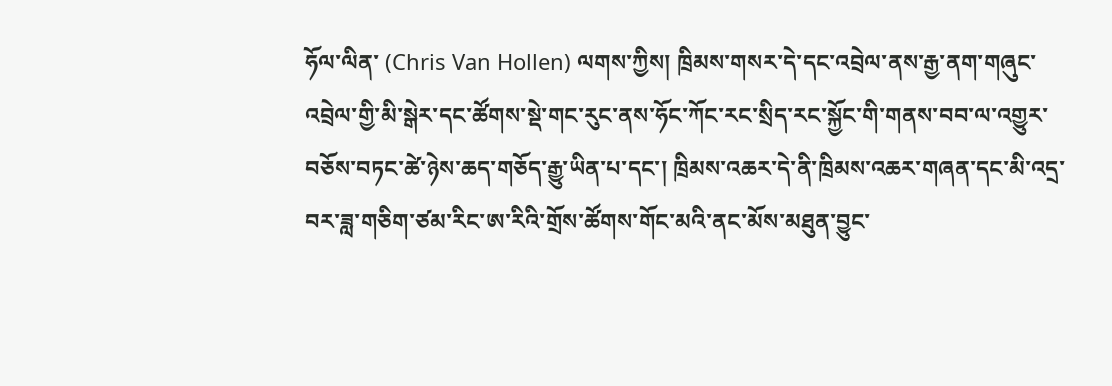ཧོལ་ལིན་ (Chris Van Hollen) ལགས་ཀྱིས། ཁྲིམས་གསར་དེ་དང་འབྲེལ་ནས་རྒྱ་ནག་གཞུང་འབྲེལ་གྱི་མི་སྒེར་དང་ཚོགས་སྡེ་གང་རུང་ནས་ཧོང་ཀོང་རང་སྲིད་རང་སྐྱོང་གི་གནས་བབ་ལ་འགྱུར་བཅོས་བཏང་ཚེ་ཉེས་ཆད་གཅོད་རྒྱུ་ཡིན་པ་དང་། ཁྲིམས་འཆར་དེ་ནི་ཁྲིམས་འཆར་གཞན་དང་མི་འདྲ་བར་ཟླ་གཅིག་ཙམ་རིང་ཨ་རིའི་གྲོས་ཚོགས་གོང་མའི་ནང་མོས་མཐུན་བྱུང་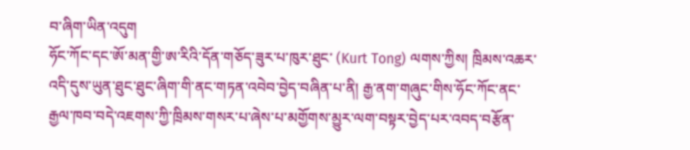བ་ཞིག་ཡིན་འདུག
ཧོང་ཀོང་དང་ཨོ་མན་གྱི་ཨ་རིའི་དོན་གཅོད་ཟུར་པ་ཁུར་ཐུང་ (Kurt Tong) ལགས་ཀྱིས། ཁྲིམས་འཆར་འདི་དུས་ཡུན་ཐུང་ཐུང་ཞིག་གི་ནང་གཏན་འབེབ་བྱེད་བཞིན་པ་ནི། རྒྱ་ནག་གཞུང་གིས་ཧོང་ཀོང་ནང་རྒྱལ་ཁབ་བདེ་འཇགས་ཀྱི་ཁྲིམས་གསར་པ་ཞེས་པ་མགྱོགས་མྱུར་ལག་བསྟར་བྱེད་པར་འབད་བརྩོན་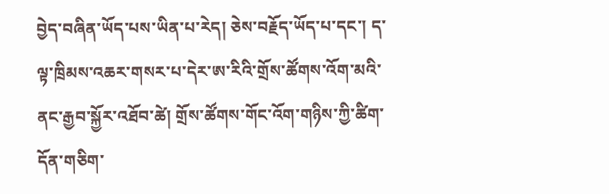བྱེད་བཞིན་ཡོད་པས་ཡིན་པ་རེད། ཅེས་བརྗོད་ཡོད་པ་དང་། ད་ལྟ་ཁྲིམས་འཆར་གསར་པ་དེར་ཨ་རིའི་གྲོས་ཚོགས་འོག་མའི་ནང་རྒྱབ་སྐྱོར་འཐོབ་ཚེ། གྲོས་ཚོགས་གོང་འོག་གཉིས་ཀྱི་ཚིག་དོན་གཅིག་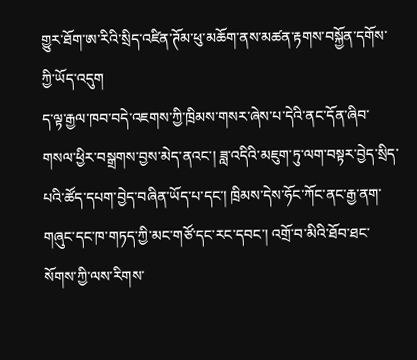གྱུར་ཐོག་ཨ་རིའི་སྲིད་འཛིན་ཊོམ་ཕུ་མཆོག་ནས་མཚན་རྟགས་བསྐྱོན་དགོས་ཀྱི་ཡོད་འདུག
ད་ལྟ་རྒྱལ་ཁབ་བདེ་འཇགས་ཀྱི་ཁྲིམས་གསར་ཞེས་པ་དེའི་ནང་དོན་ཞིབ་གསལ་ཕྱིར་བསྒྲགས་བྱས་མེད་ནའང་། ཟླ་འདིའི་མཇུག་ཏུ་ལག་བསྟར་བྱེད་སྲིད་པའི་ཚོད་དཔག་བྱེད་བཞིན་ཡོད་པ་དང་། ཁྲིམས་དེས་ཧོང་ཀོང་ནང་རྒྱ་ནག་གཞུང་དང་ཁ་གཏད་ཀྱི་མང་གཙོ་དང་རང་དབང་། འགྲོ་བ་མིའི་ཐོབ་ཐང་སོགས་ཀྱི་ལས་རིགས་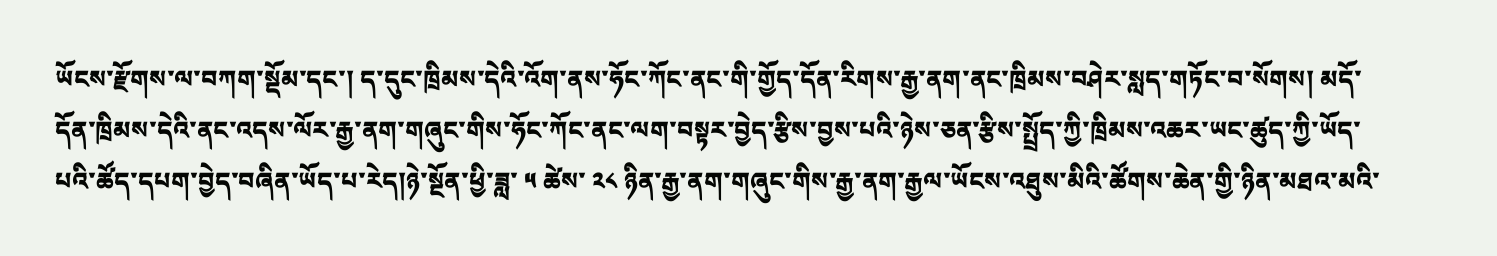ཡོངས་རྫོགས་ལ་བཀག་སྡོམ་དང་། ད་དུང་ཁྲིམས་དེའི་འོག་ནས་ཧོང་ཀོང་ནང་གི་གྱོད་དོན་རིགས་རྒྱ་ནག་ནང་ཁྲིམས་བཤེར་སླད་གཏོང་བ་སོགས། མདོ་དོན་ཁྲིམས་དེའི་ནང་འདས་ལོར་རྒྱ་ནག་གཞུང་གིས་ཧོང་ཀོང་ནང་ལག་བསྟར་བྱེད་རྩིས་བྱས་པའི་ཉེས་ཅན་རྩིས་སྤྲོད་ཀྱི་ཁྲིམས་འཆར་ཡང་ཚུད་ཀྱི་ཡོད་པའི་ཚོད་དཔག་བྱེད་བཞིན་ཡོད་པ་རེད།ཉེ་སྔོན་ཕྱི་ཟླ་ ༥ ཚེས་ ༢༨ ཉིན་རྒྱ་ནག་གཞུང་གིས་རྒྱ་ནག་རྒྱལ་ཡོངས་འཐུས་མིའི་ཚོགས་ཆེན་གྱི་ཉིན་མཐའ་མའི་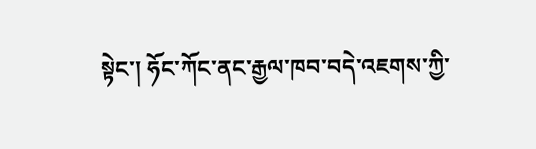སྟེང་། ཧོང་ཀོང་ནང་རྒྱལ་ཁབ་བདེ་འཇགས་ཀྱི་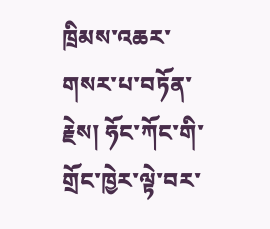ཁྲིམས་འཆར་གསར་པ་བཏོན་རྗེས། ཧོང་ཀོང་གི་གྲོང་ཁྱེར་ལྟེ་བར་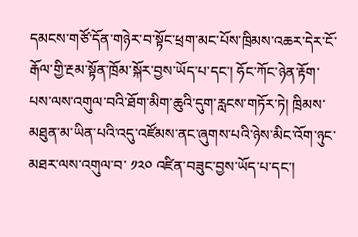དམངས་གཙོ་དོན་གཉེར་བ་སྟོང་ཕྲག་མང་པོས་ཁྲིམས་འཆར་དེར་ངོ་རྒོལ་གྱི་རྔམ་སྟོན་ཁྲོམ་སྐོར་བྱས་ཡོད་པ་དང་། ཧོང་ཀོང་ཉེན་རྟོག་པས་ལས་འགུལ་བའི་ཐོག་མིག་ཆུའི་དུག་རླངས་གཏོར་ཏེ། ཁྲིམས་མཐུན་མ་ཡིན་པའི་འདུ་འཛོམས་ནང་ཞུགས་པའི་ཉེས་མིང་འོག་ཉུང་མཐར་ལས་འགུལ་བ་ ༡༢༠ འཛིན་བཟུང་བྱས་ཡོད་པ་དང་།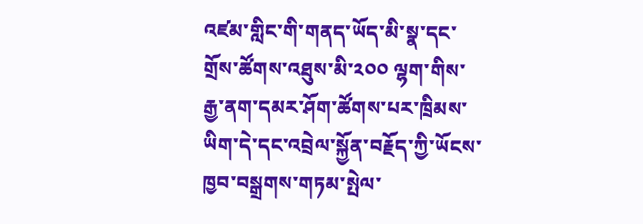འཛམ་གླིང་གི་གནད་ཡོད་མི་སྣ་དང་གྲོས་ཚོགས་འཐུས་མི་༢༠༠ ལྷག་གིས་རྒྱ་ནག་དམར་ཤོག་ཚོགས་པར་ཁྲིམས་ཡིག་དེ་དང་འབྲེལ་སྐྱོན་བརྗོད་ཀྱི་ཡོངས་ཁྱབ་བསྒྲགས་གཏམ་སྤེལ་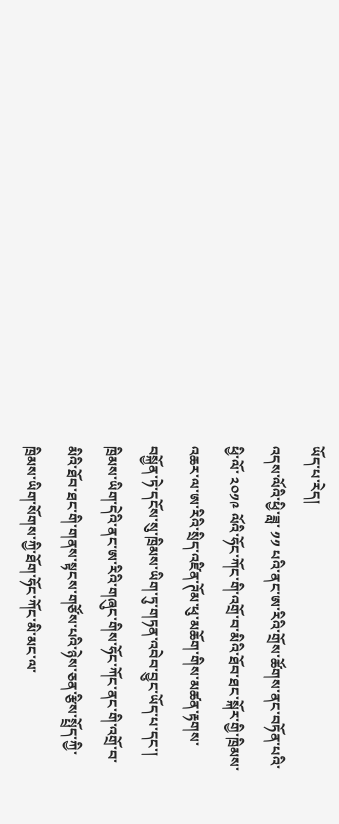ཡོད་པ་རེད།
འདས་ལོའི་ཕྱི་ཟླ་ ༡༡ པའི་ནང་ཨ་རིའི་གྲོས་ཚོགས་ནང་བཏོན་པའི་ཕྱི་ལོ་ ༢༠༡༩ ལོའི་ཧོང་ཀོང་གི་འགྲོ་བ་མིའི་ཐོབ་ཐང་སྐོར་གྱི་ཁྲིམས་འཆར་ལ་ཨ་རིའི་སྲིད་འཛིན་ཊོམ་ཕུ་མཆོག་གིས་མཚན་རྟགས་བསྐྱོན་ཏེ་དངོས་སུ་ཁྲིམས་ཡིག་ཏུ་གཏན་འབེབ་བྱུང་ཡོད་པ་དང་། ཁྲིམས་ཡིག་དེའི་ནང་ཨ་རིའི་གཞུང་གིས་ཧོང་ཀོང་ནང་གི་འགྲོ་བ་མིའི་ཐོབ་ཐང་གི་གནས་སྟངས་གཙོས་པའི་ཉེས་ཅན་རྩིས་སྤྲོད་ཀྱི་ཁྲིམས་ཡིག་སོགས་ཀྱི་ཐོག་ཧོང་ཀོང་མི་མང་ལ་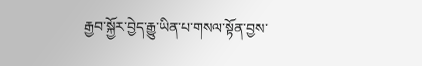རྒྱབ་སྐྱོར་བྱེད་རྒྱུ་ཡིན་པ་གསལ་སྟོན་བྱས་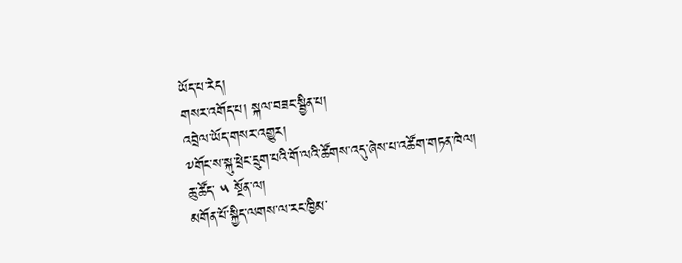ཡོད་པ་རེད།
གསར་འགོད་པ། སྐལ་བཟང་སྦྱིན་པ།
འབྲེལ་ཡོད་གསར་འགྱུར།
༸གོང་ས་སྐུ་ཕྲེང་དྲུག་པའི་གོ་ལའི་ཚོགས་འདུ་ཞེས་པ་འཚོག་གཏན་ཁེལ།
ཆུ་ཚོད་ ༥ སྔོན་ལ།
མགོན་པོ་སྐྱིད་ལགས་ལ་རང་ཁྱིམ་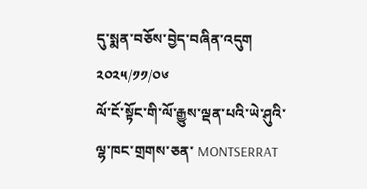དུ་སྨན་བཅོས་བྱེད་བཞིན་འདུག
༢༠༢༥/༡༡/༠༦
ལོ་ངོ་སྟོང་གི་ལོ་རྒྱུས་ལྡན་པའི་ཡེ་ཤུའི་ལྷ་ཁང་གྲགས་ཅན་ MONTSERRAT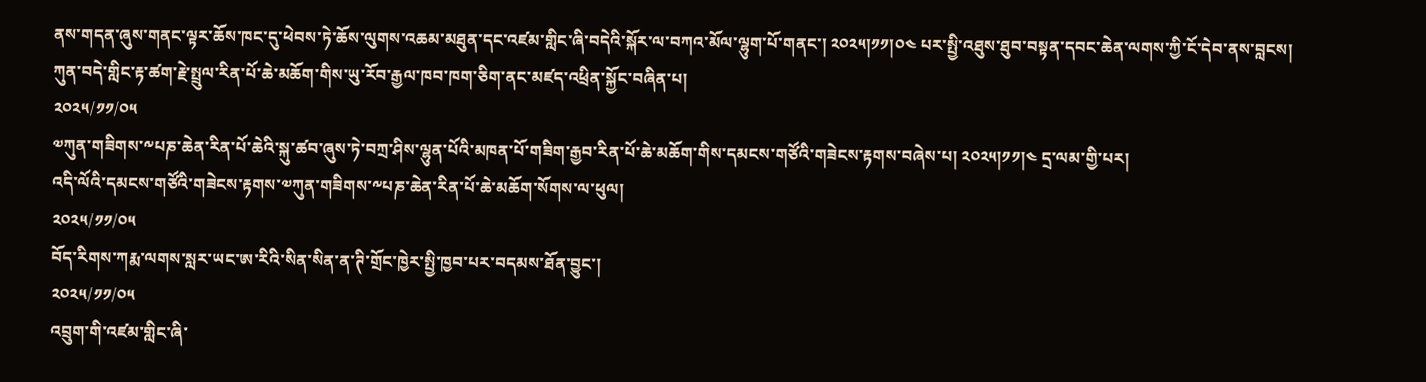ནས་གདན་ཞུས་གནང་ལྟར་ཆོས་ཁང་དུ་ཕེབས་ཏེ་ཆོས་ལུགས་འཆམ་མཐུན་དང་འཛམ་གླིང་ཞི་བདེའི་སྐོར་ལ་བཀའ་མོལ་ལྷུག་པོ་གནང་། ༢༠༢༥།༡༡།༠༤ པར་སྤྱི་འཐུས་ཐུབ་བསྟན་དབང་ཆེན་ལགས་ཀྱི་ངོ་དེབ་ནས་བླངས།
ཀུན་བདེ་གླིང་རྟ་ཚག་རྗེ་སྤྲུལ་རིན་པོ་ཆེ་མཆོག་གིས་ཡུ་རོབ་རྒྱལ་ཁབ་ཁག་ཅིག་ནང་མཛད་འཕྲིན་སྐྱོང་བཞིན་པ།
༢༠༢༥/༡༡/༠༥
༧ཀུན་གཟིགས་༸པཎ་ཆེན་རིན་པོ་ཆེའི་སྐུ་ཚབ་ཞུས་ཏེ་བཀྲ་ཤིས་ལྷུན་པོའི་མཁན་པོ་གཟིག་རྒྱབ་རིན་པོ་ཆེ་མཆོག་གིས་དམངས་གཙོའི་གཟེངས་རྟགས་བཞེས་པ། ༢༠༢༥།༡༡།༤ དྲ་ལམ་གྱི་པར།
འདི་ལོའི་དམངས་གཙོའི་གཟེངས་རྟགས་༧ཀུན་གཟིགས་༸པཎ་ཆེན་རིན་པོ་ཆེ་མཆོག་སོགས་ལ་ཕུལ།
༢༠༢༥/༡༡/༠༥
བོད་རིགས་ཀརྨ་ལགས་སླར་ཡང་ཨ་རིའི་སིན་སིན་ན་ཊི་གྲོང་ཁྱེར་སྤྱི་ཁྱབ་པར་བདམས་ཐོན་བྱུང་།
༢༠༢༥/༡༡/༠༥
འབྲུག་གི་འཛམ་གླིང་ཞི་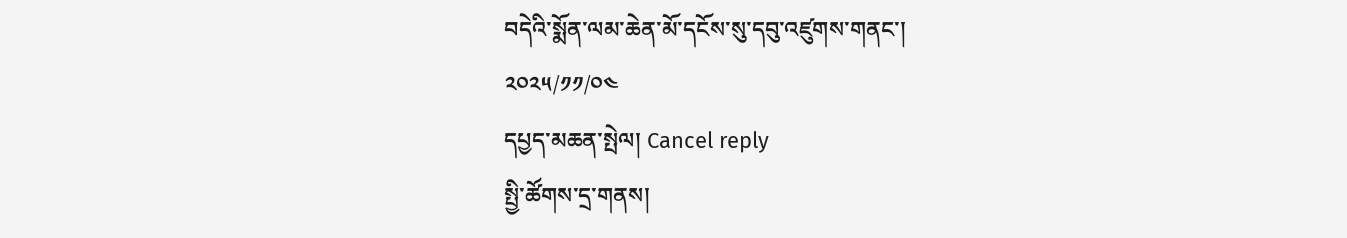བདེའི་སྨོན་ལམ་ཆེན་མོ་དངོས་སུ་དབུ་འཛུགས་གནང་།
༢༠༢༥/༡༡/༠༤
དཔྱད་མཆན་སྤེལ། Cancel reply
སྤྱི་ཚོགས་དྲ་གནས།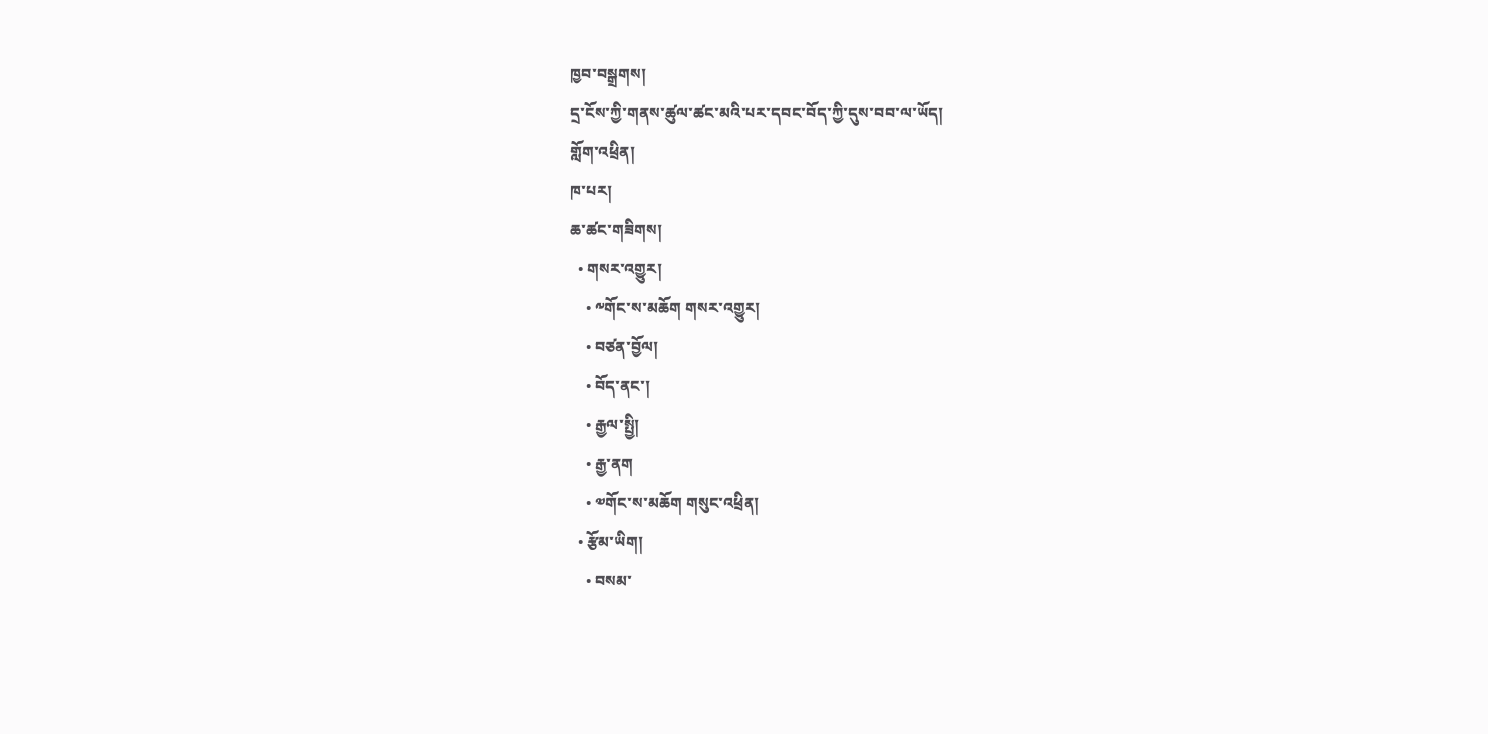ཁྱབ་བསྒྲགས།
དྲ་ངོས་ཀྱི་གནས་ཚུལ་ཚང་མའི་པར་དབང་བོད་ཀྱི་དུས་བབ་ལ་ཡོད།
གློག་འཕྲིན།
ཁ་པར།
ཆ་ཚང་གཟིགས།
  • གསར་འགྱུར།
    • ༸གོང་ས་མཆོག གསར་འགྱུར།
    • བཙན་བྱོལ།
    • བོད་ནང་།
    • རྒྱལ་སྤྱི།
    • རྒྱ་ནག
    • ༧གོང་ས་མཆོག གསུང་འཕྲིན།
  • རྩོམ་ཡིག།
    • བསམ་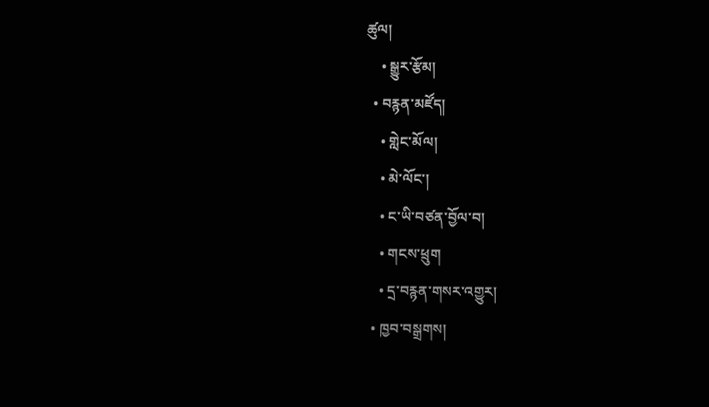ཚུལ།
    • སྒྱུར་རྩོམ།
  • བརྙན་མཛོད།
    • གླེང་མོལ།
    • མེ་ལོང་།
    • ང་ཡི་བཙན་བྱོལ་བ།
    • གངས་ཕྲུག
    • དྲ་བརྙན་གསར་འགྱུར།
  • ཁྱབ་བསྒྲགས།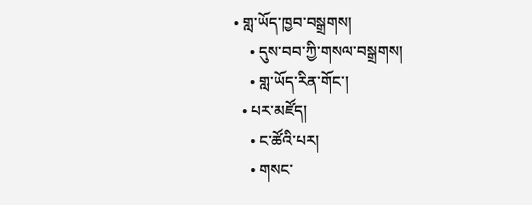• གླ་ཡོད་ཁྱབ་བསྒྲགས།
    • དུས་བབ་ཀྱི་གསལ་བསྒྲགས།
    • གླ་ཡོད་རིན་གོང་།
  • པར་མཛོད།
    • ང་ཚོའི་པར།
    • གསང་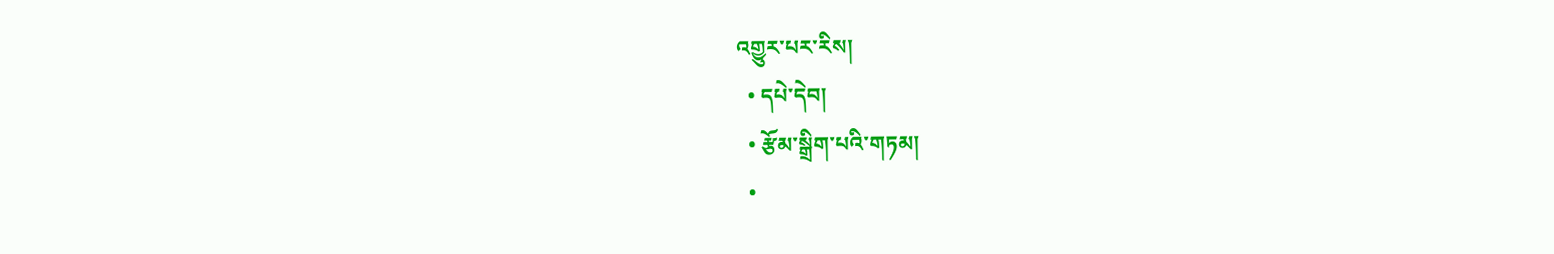འགྱུར་པར་རིས།
  • དཔེ་དེབ།
  • རྩོམ་སྒྲིག་པའི་གཏམ།
  •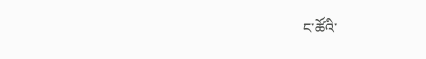ང་ཚོའི་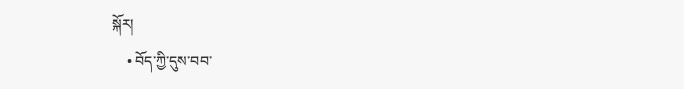སྐོར།
    • བོད་ཀྱི་དུས་བབ་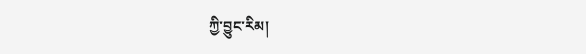ཀྱི་བྱུང་རིམ།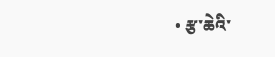• རྩ་ཆེའི་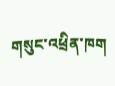གསུང་འཕྲིན་ཁག